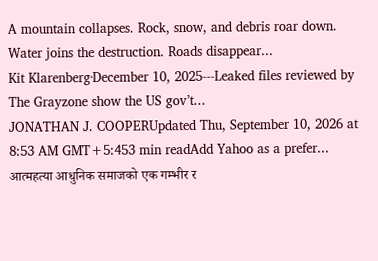A mountain collapses. Rock, snow, and debris roar down. Water joins the destruction. Roads disappear...
Kit Klarenberg·December 10, 2025---Leaked files reviewed by The Grayzone show the US gov’t...
JONATHAN J. COOPERUpdated Thu, September 10, 2026 at 8:53 AM GMT+5:453 min readAdd Yahoo as a prefer...
आत्महत्या आधुनिक समाजको एक गम्भीर र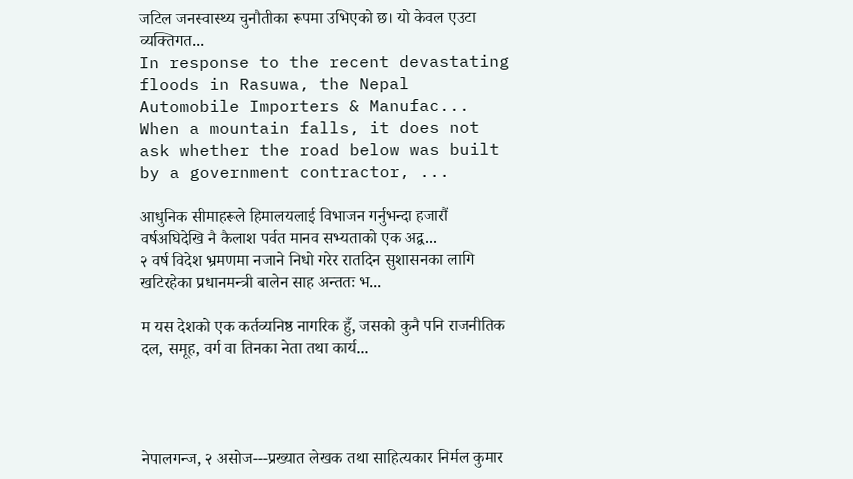जटिल जनस्वास्थ्य चुनौतीका रूपमा उभिएको छ। यो केवल एउटा व्यक्तिगत...
In response to the recent devastating floods in Rasuwa, the Nepal Automobile Importers & Manufac...
When a mountain falls, it does not ask whether the road below was built by a government contractor, ...

आधुनिक सीमाहरूले हिमालयलाई विभाजन गर्नुभन्दा हजारौं वर्षअघिदेखि नै कैलाश पर्वत मानव सभ्यताको एक अद्व...
२ वर्ष विदेश भ्रमणमा नजाने निधो गरेर रातदिन सुशासनका लागि खटिरहेका प्रधानमन्त्री बालेन साह अन्ततः भ...

म यस देशको एक कर्तव्यनिष्ठ नागरिक हुँ, जसको कुनै पनि राजनीतिक दल, समूह, वर्ग वा तिनका नेता तथा कार्य...




नेपालगन्ज, २ असोज---प्रख्यात लेखक तथा साहित्यकार निर्मल कुमार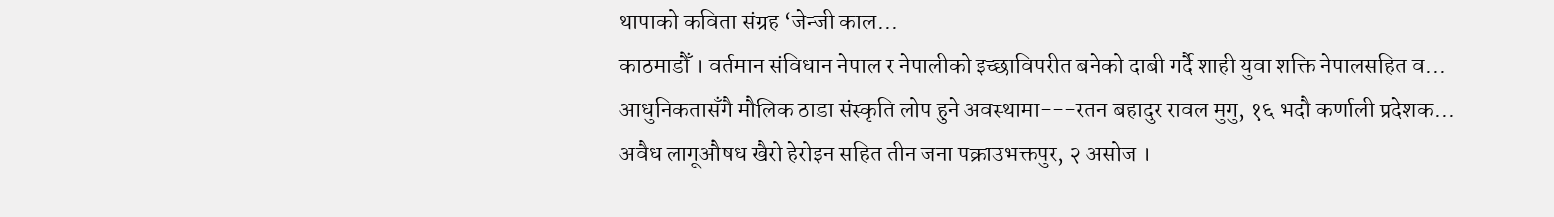थापाको कविता संग्रह ‘जेन्जी काल...
काठमाडौँ । वर्तमान संविधान नेपाल र नेपालीको इच्छाविपरीत बनेको दाबी गर्दै शाही युवा शक्ति नेपालसहित व...
आधुनिकतासँगै मौलिक ठाडा संस्कृति लोप हुने अवस्थामा---रतन बहादुर रावल मुगु, १६ भदौ कर्णाली प्रदेशक...
अवैध लागूऔषध खैरो हेरोइन सहित तीन जना पक्राउभक्तपुर, २ असोज ।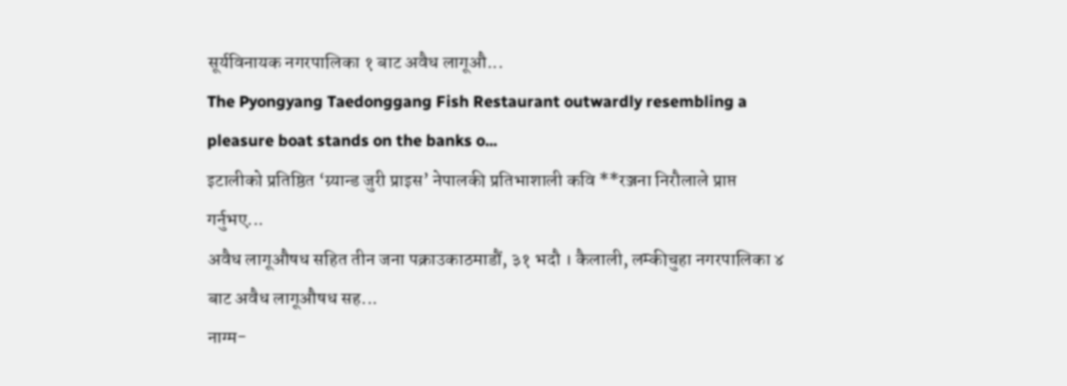सूर्यविनायक नगरपालिका १ बाट अवैध लागूऔ...
The Pyongyang Taedonggang Fish Restaurant outwardly resembling a pleasure boat stands on the banks o...
इटालीको प्रतिष्ठित ‘ग्र्यान्ड जुरी प्राइस’ नेपालकी प्रतिभाशाली कवि **रञ्जना निरौलाले प्राप्त गर्नुभए...
अवैध लागूऔषध सहित तीन जना पक्राउकाठमाडौं, ३१ भदौ । कैलाली, लम्कीचुहा नगरपालिका ४ बाट अवैध लागूऔषध सह...
नाग्म-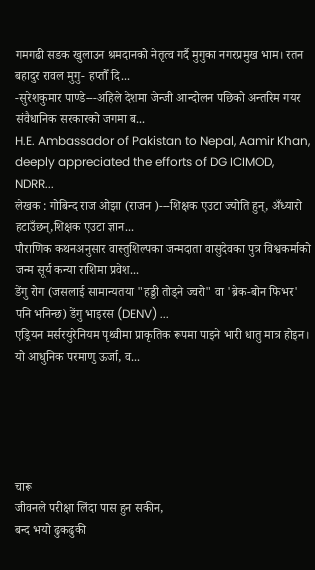गमगढी सडक खुलाउन श्रमदानको नेतृत्व गर्दै मुगुका नगरप्रमुख भाम। रतन बहादुर रावल मुगु- हप्तौँ दि...
-सुरेशकुमार पाण्डे---अहिले देशमा जेन्जी आन्दोलन पछिको अन्तरिम गयर संवैधानिक सरकारको जगमा ब...
H.E. Ambassador of Pakistan to Nepal, Aamir Khan, deeply appreciated the efforts of DG ICIMOD, NDRR...
लेखक : गोबिन्द राज ओझा (राजन )---शिक्षक एउटा ज्योति हुन्, अँध्यारो हटाउँछन्,शिक्षक एउटा ज्ञान...
पौराणिक कथनअनुसार वास्तुशिल्पका जन्मदाता वासुदेवका पुत्र विश्वकर्माको जन्म सूर्य कन्या राशिमा प्रवेश...
डेंगु रोग (जसलाई सामान्यतया "हड्डी तोड्ने ज्वरो" वा 'ब्रेक-बोन फिभर' पनि भनिन्छ) डेंगु भाइरस (DENV) ...
एड्रियन मर्सरयुरेनियम पृथ्वीमा प्राकृतिक रूपमा पाइने भारी धातु मात्र होइन। यो आधुनिक परमाणु ऊर्जा, व...





चारू
जीवनले परीक्षा लिंदा पास हुन सकीन,
बन्द भयो ढुकढुकी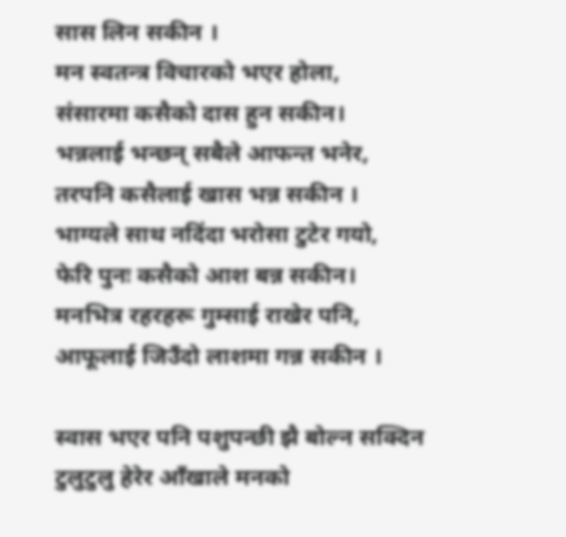सास लिन सकीन ।
मन स्वतन्त्र विचारको भएर होला,
संसारमा कसैको दास हुन सकीन।
भन्नलाई भन्छन् सबैले आफन्त भनेर,
तरपनि कसैलाई खास भन्न सकीन ।
भाग्यले साथ नदिंदा भरोसा टुटेर गयो,
फेरि पुनः कसैको आश बन्न सकीन।
मनभित्र रहरहरू गुम्साई राखेर पनि,
आफूलाई जिउँदो लाशमा गन्न सकीन ।

स्वास भएर पनि पशुपन्छी झै बोल्न सक्दिन
टुलुटुलु हेरेर आँखाले मनको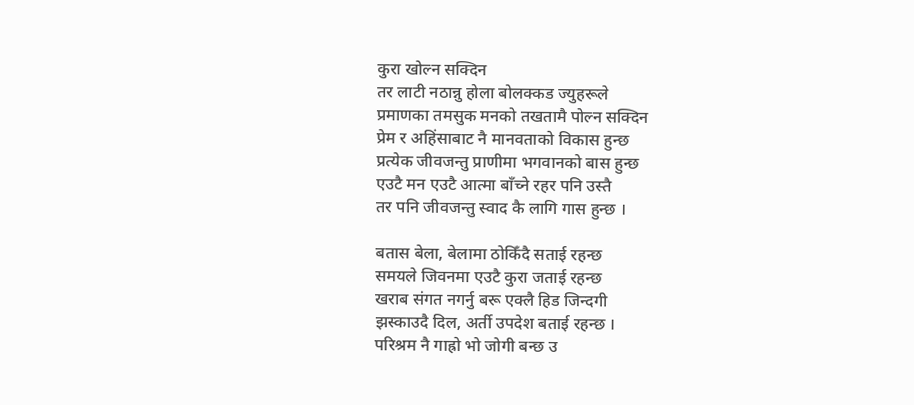कुरा खोल्न सक्दिन
तर लाटी नठान्नु होला बोलक्कड ज्युहरूले
प्रमाणका तमसुक मनको तखतामै पोल्न सक्दिन
प्रेम र अहिंसाबाट नै मानवताको विकास हुन्छ
प्रत्येक जीवजन्तु प्राणीमा भगवानको बास हुन्छ
एउटै मन एउटै आत्मा बाँच्ने रहर पनि उस्तै
तर पनि जीवजन्तु स्वाद कै लागि गास हुन्छ ।

बतास बेला, बेलामा ठोकिँदै सताई रहन्छ
समयले जिवनमा एउटै कुरा जताई रहन्छ
खराब संगत नगर्नु बरू एक्लै हिड जिन्दगी
झस्काउदै दिल, अर्ती उपदेश बताई रहन्छ ।
परिश्रम नै गाह्रो भो जोगी बन्छ उ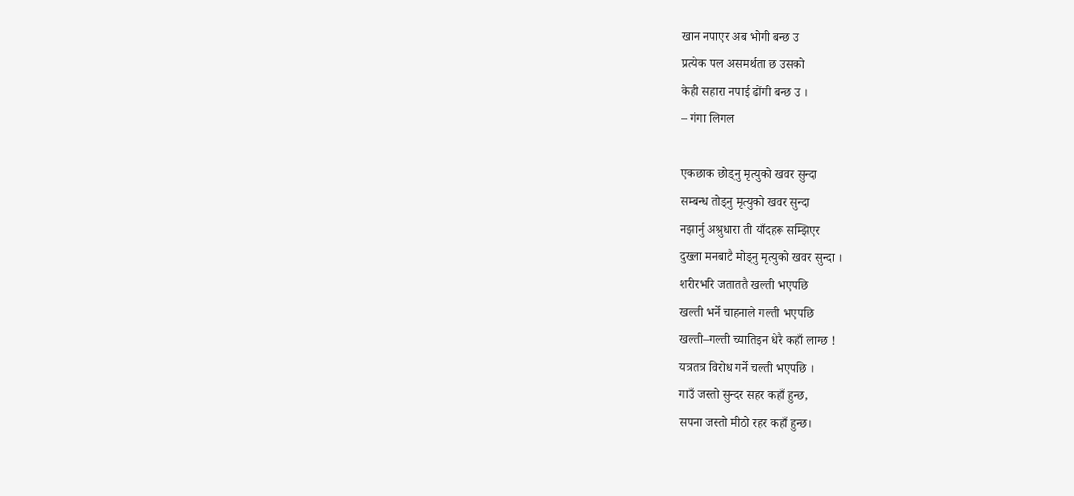खान नपाएर अब भोगी बन्छ उ
प्रत्येक पल असमर्थता छ उसको
केही सहारा नपाई ढोंगी बन्छ उ ।
– गंगा लिगल

एकछाक छोड्नु मृत्युको खवर सुन्दा
सम्बन्ध तोड्नु मृत्युको खवर सुन्दा
नझार्नु अश्रुधारा ती याँदहरू सम्झिएर
दुख्ला मनबाटै मोड्नु मृत्युको खवर सुन्दा ।
शरीरभरि जताततै खल्ती भएपछि
खल्ती भर्ने चाहनाले गल्ती भएपछि
खल्ती–गल्ती च्यातिइन धेरै कहाँ लाग्छ !
यत्रतत्र विरोध गर्ने चल्ती भएपछि ।
गाउँ जस्तो सुन्दर सहर कहाँ हुन्छ,
सपना जस्तो मीठो रहर कहाँ हुन्छ।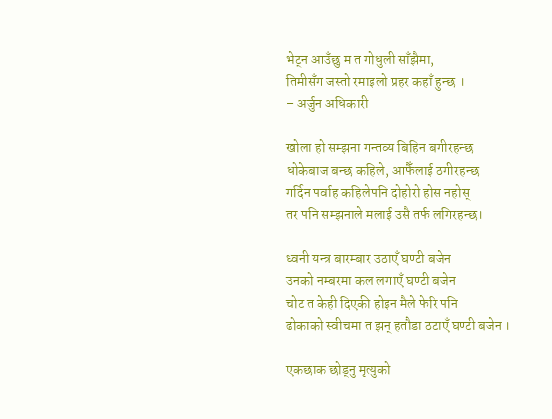भेट्न आउँछु म त गोधुली साँझैमा,
तिमीसँग जस्तो रमाइलो प्रहर कहाँ हुन्छ ।
– अर्जुन अधिकारी

खोला हो सम्झना गन्तव्य बिहिन बगीरहन्छ
धोकेबाज बन्छ कहिले, आफैँलाई ठगीरहन्छ
गर्दिन पर्वाह कहिलेपनि दोहोरो होस नहोस्
तर पनि सम्झनाले मलाई उसै तर्फ लगिरहन्छ।

ध्वनी यन्त्र बारम्बार उठाएँ घण्टी बजेन
उनको नम्बरमा कल लगाएँ घण्टी बजेन
चोट त केही दिएकी होइन मैले फेरि पनि
ढोकाको स्वीचमा त झन् हतौडा ठटाएँ घण्टी बजेन ।

एकछाक छोड्नु मृत्युको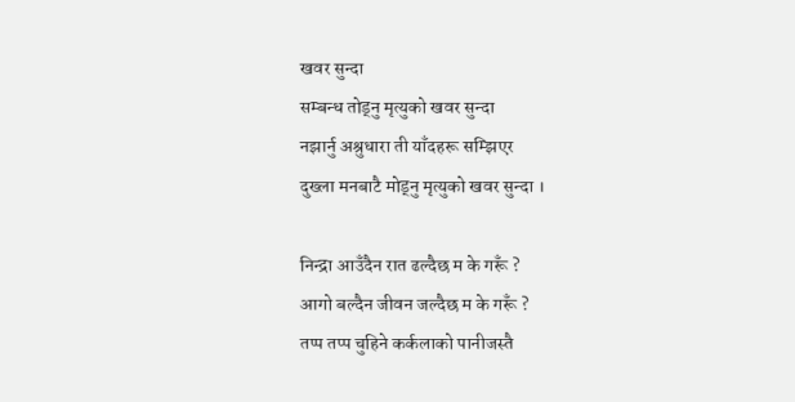खवर सुन्दा
सम्बन्ध तोड्नु मृत्युको खवर सुन्दा
नझार्नु अश्रुधारा ती याँदहरू सम्झिएर
दुख्ला मनबाटै मोड्नु मृत्युको खवर सुन्दा ।

निन्द्रा आउँदैन रात ढल्दैछ म के गरूँ ?
आगो बल्दैन जीवन जल्दैछ म के गरूँ ?
तप्प तप्प चुहिने कर्कलाको पानीजस्तै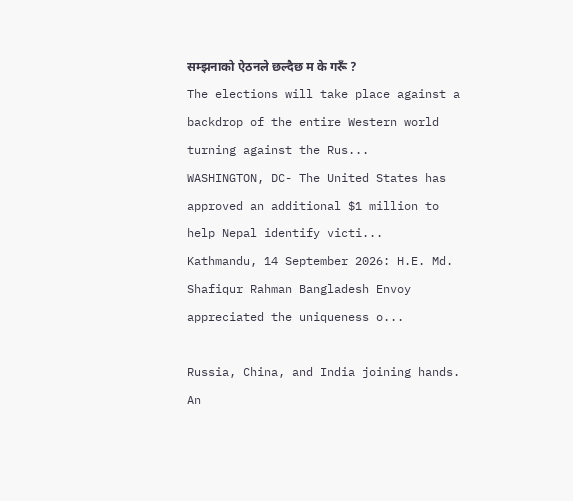सम्झनाको ऐठनले छल्दैछ म के गरूँ ?
The elections will take place against a backdrop of the entire Western world turning against the Rus...
WASHINGTON, DC- The United States has approved an additional $1 million to help Nepal identify victi...
Kathmandu, 14 September 2026: H.E. Md. Shafiqur Rahman Bangladesh Envoy appreciated the uniqueness o...

Russia, China, and India joining hands. An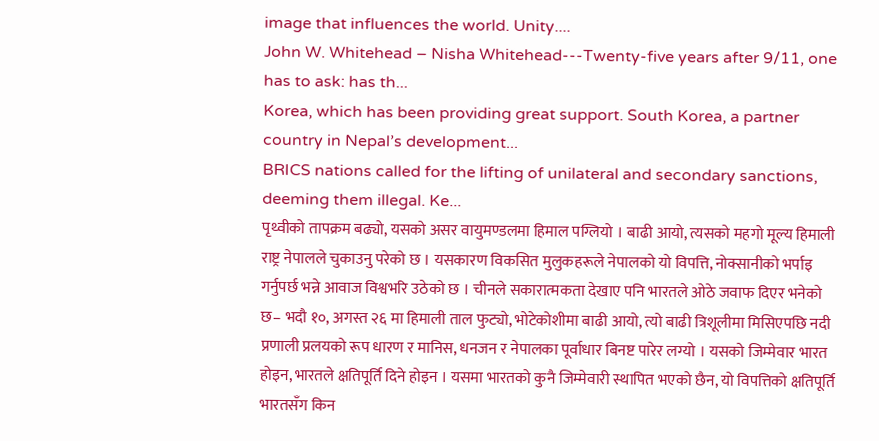image that influences the world. Unity....
John W. Whitehead – Nisha Whitehead---Twenty-five years after 9/11, one has to ask: has th...
Korea, which has been providing great support. South Korea, a partner country in Nepal’s development...
BRICS nations called for the lifting of unilateral and secondary sanctions, deeming them illegal. Ke...
पृथ्वीको तापक्रम बढ्यो, यसको असर वायुमण्डलमा हिमाल पग्लियो । बाढी आयो, त्यसको महगो मूल्य हिमाली राष्ट्र नेपालले चुकाउनु परेको छ । यसकारण विकसित मुलुकहरूले नेपालको यो विपत्ति, नोक्सानीको भर्पाइ गर्नुपर्छ भन्ने आवाज विश्वभरि उठेको छ । चीनले सकारात्मकता देखाए पनि भारतले ओठे जवाफ दिएर भनेको छ– भदौ १०, अगस्त २६ मा हिमाली ताल फुट्यो, भोटेकोशीमा बाढी आयो, त्यो बाढी त्रिशूलीमा मिसिएपछि नदी प्रणाली प्रलयको रूप धारण र मानिस, धनजन र नेपालका पूर्वाधार बिनष्ट पारेर लग्यो । यसको जिम्मेवार भारत होइन, भारतले क्षतिपूर्ति दिने होइन । यसमा भारतको कुनै जिम्मेवारी स्थापित भएको छैन, यो विपत्तिको क्षतिपूर्ति भारतसँग किन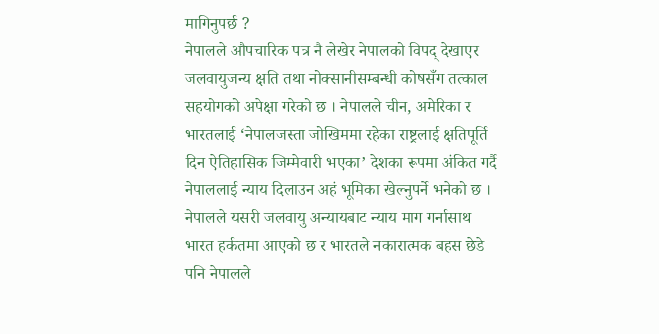मागिनुपर्छ ?
नेपालले औपचारिक पत्र नै लेखेर नेपालको विपद् देखाएर जलवायुजन्य क्षति तथा नोक्सानीसम्बन्धी कोषसँग तत्काल सहयोगको अपेक्षा गरेको छ । नेपालले चीन, अमेरिका र भारतलाई ‘नेपालजस्ता जोखिममा रहेका राष्ट्रलाई क्षतिपूर्ति दिन ऐतिहासिक जिम्मेवारी भएका’ देशका रूपमा अंकित गर्दै नेपाललाई न्याय दिलाउन अहं भूमिका खेल्नुपर्ने भनेको छ ।
नेपालले यसरी जलवायु अन्यायबाट न्याय माग गर्नासाथ भारत हर्कतमा आएको छ र भारतले नकारात्मक बहस छेडे पनि नेपालले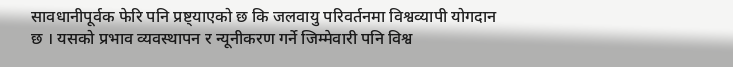सावधानीपूर्वक फेरि पनि प्रष्ट्याएको छ कि जलवायु परिवर्तनमा विश्वव्यापी योगदान छ । यसको प्रभाव व्यवस्थापन र न्यूनीकरण गर्ने जिम्मेवारी पनि विश्व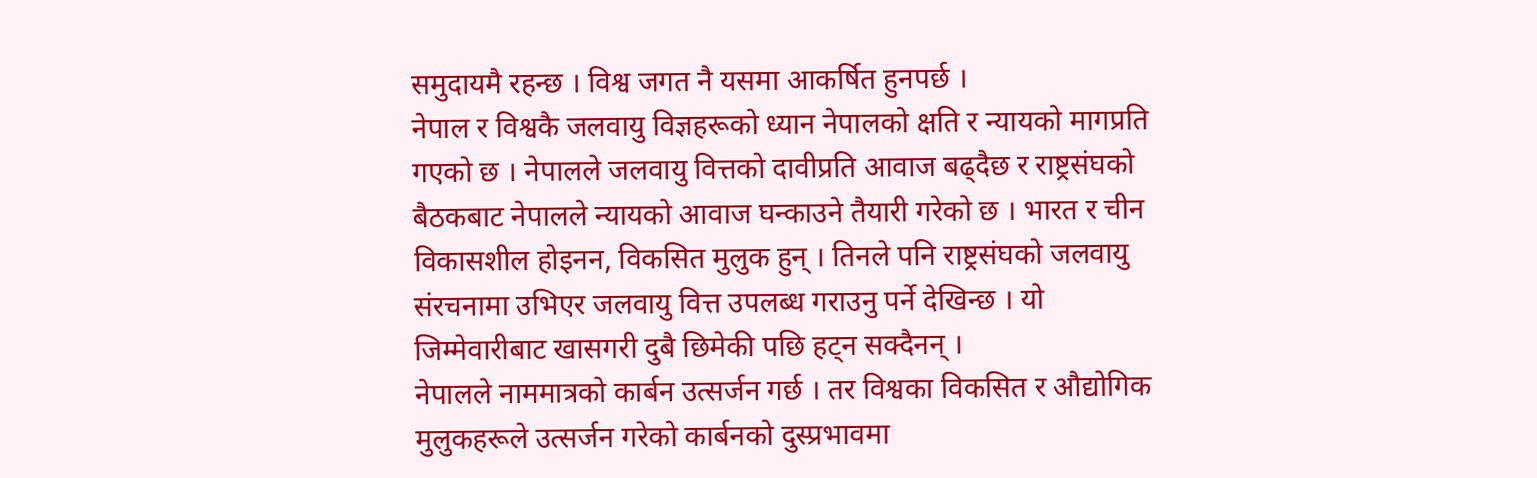समुदायमै रहन्छ । विश्व जगत नै यसमा आकर्षित हुनपर्छ ।
नेपाल र विश्वकै जलवायु विज्ञहरूको ध्यान नेपालको क्षति र न्यायको मागप्रति गएको छ । नेपालले जलवायु वित्तको दावीप्रति आवाज बढ्दैछ र राष्ट्रसंघको बैठकबाट नेपालले न्यायको आवाज घन्काउने तैयारी गरेको छ । भारत र चीन विकासशील होइनन, विकसित मुलुक हुन् । तिनले पनि राष्ट्रसंघको जलवायु संरचनामा उभिएर जलवायु वित्त उपलब्ध गराउनु पर्ने देखिन्छ । यो जिम्मेवारीबाट खासगरी दुबै छिमेकी पछि हट्न सक्दैनन् ।
नेपालले नाममात्रको कार्बन उत्सर्जन गर्छ । तर विश्वका विकसित र औद्योगिक मुलुकहरूले उत्सर्जन गरेको कार्बनको दुस्प्रभावमा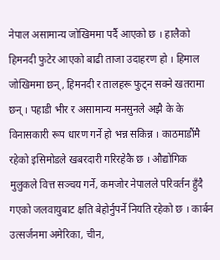नेपाल असामान्य जोखिममा पर्दै आएको छ । हालैको हिमनदी फुटेर आएको बाढी ताजा उदाहरण हो । हिमाल जोखिममा छन्, हिमनदी र तालहरू फुट्न सक्ने खतरामा छन् । पहाडी भीर र असामान्य मनसुनले अझै के के विनासकारी रूप धारण गर्ने हो भन्न सकिन्न । काठमाडौंमै रहेको इसिमोडले खबरदारी गरिरहेकै छ । औद्योगिक मुलुकले वित्त सञ्चय गर्ने, कमजोर नेपालले परिवर्तन हुँदै गएको जलवायुबाट क्षति बेहोर्नुपर्ने नियति रहेको छ । कार्बन उत्सर्जनमा अमेरिका, चीन,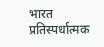भारत प्रतिस्पर्धात्मक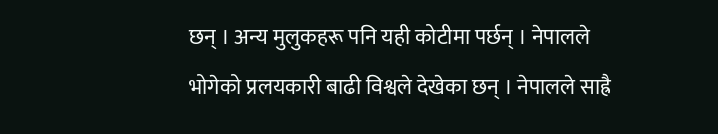छन् । अन्य मुलुकहरू पनि यही कोटीमा पर्छन् । नेपालले भोगेको प्रलयकारी बाढी विश्वले देखेका छन् । नेपालले साह्रै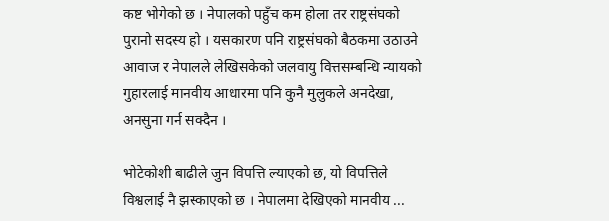कष्ट भोगेको छ । नेपालको पहुँच कम होला तर राष्ट्रसंघको पुरानो सदस्य हो । यसकारण पनि राष्ट्रसंघको बैठकमा उठाउने आवाज र नेपालले लेखिसकेको जलवायु वित्तसम्बन्धि न्यायको गुहारलाई मानवीय आधारमा पनि कुनै मुलुकले अनदेखा, अनसुना गर्न सक्दैन ।

भोटेकोशी बाढीले जुन विपत्ति ल्याएको छ, यो विपत्तिले विश्वलाई नै झस्काएको छ । नेपालमा देखिएको मानवीय ...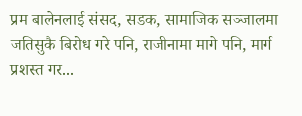प्रम बालेनलाई संसद, सडक, सामाजिक सञ्जालमा जतिसुकै बिरोध गरे पनि, राजीनामा मागे पनि, मार्ग प्रशस्त गर...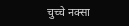चुच्चे नक्सा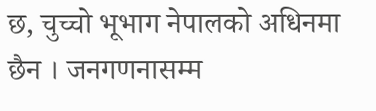छ, चुच्चो भूभाग नेपालको अधिनमा छैन । जनगणनासम्म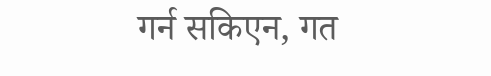गर्न सकिएन, गत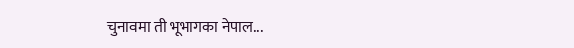चुनावमा ती भूभागका नेपाल...